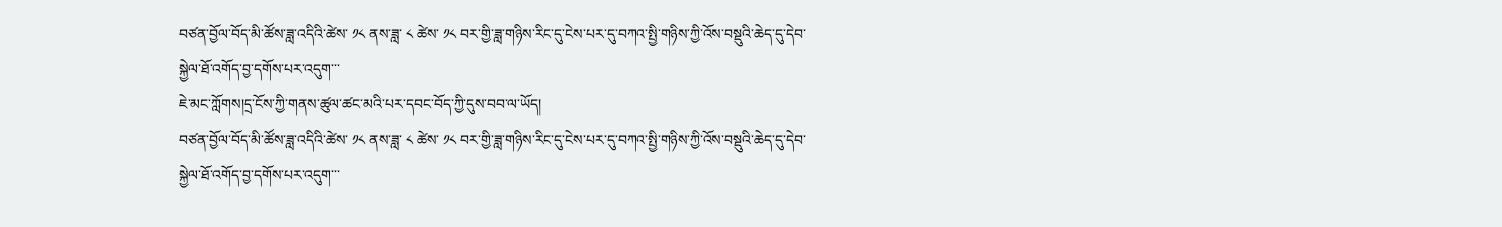བཙན་བྱོལ་བོད་མི་ཚོས་ཟླ་འདིའི་ཚེས་ ༡༨ ནས་ཟླ་ ༨ ཚེས་ ༡༨ བར་གྱི་ཟླ་གཉིས་རིང་དུ་ངེས་པར་དུ་བཀའ་སྤྱི་གཉིས་ཀྱི་འོས་བསྡུའི་ཆེད་དུ་དེབ་སྐྱེལ་ཐོ་འགོད་བྱ་དགོས་པར་འདུག་་་
ཇེ་མང་ཀློགས།དྲ་ངོས་ཀྱི་གནས་ཚུལ་ཚང་མའི་པར་དབང་བོད་ཀྱི་དུས་བབ་ལ་ཡོད།
བཙན་བྱོལ་བོད་མི་ཚོས་ཟླ་འདིའི་ཚེས་ ༡༨ ནས་ཟླ་ ༨ ཚེས་ ༡༨ བར་གྱི་ཟླ་གཉིས་རིང་དུ་ངེས་པར་དུ་བཀའ་སྤྱི་གཉིས་ཀྱི་འོས་བསྡུའི་ཆེད་དུ་དེབ་སྐྱེལ་ཐོ་འགོད་བྱ་དགོས་པར་འདུག་་་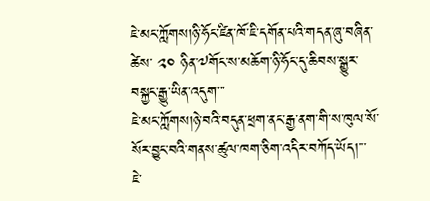ཇེ་མང་ཀློགས།ཉི་ཧོང་ཛིན་ཁོ་ཇི་དགོན་པའི་གདན་ཞུ་བཞིན་ཚེས་ ༢༠ ཉིན་༧གོང་ས་མཆོག་ཉི་ཧོང་དུ་ཆིབས་སྒྱུར་བསྐྱང་རྒྱུ་ཡིན་འདུག་་་
ཇེ་མང་ཀློགས།ཉེ་བའི་བདུན་ཕྲག་ནང་རྒྱ་ནག་གི་ས་ཁུལ་སོ་སོར་བྱུང་བའི་གནས་ཚུལ་ཁག་ཅིག་འདིར་བཀོད་ཡོད།་་་
ཇེ་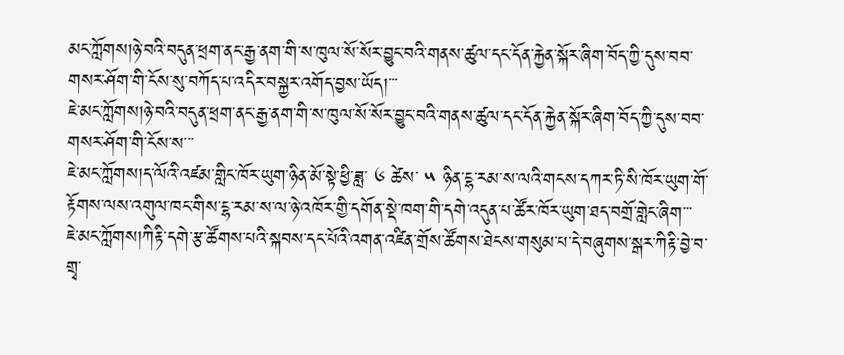མང་ཀློགས།ཉེ་བའི་བདུན་ཕྲག་ནང་རྒྱ་ནག་གི་ས་ཁུལ་སོ་སོར་བྱུང་བའི་གནས་ཚུལ་དང་དོན་རྐྱེན་སྐོར་ཞིག་བོད་ཀྱི་དུས་བབ་གསར་ཤོག་གི་ངོས་སུ་བཀོད་པ་འདིར་བསྐྱར་འགོད་བྱས་ཡོད།་་་
ཇེ་མང་ཀློགས།ཉེ་བའི་བདུན་ཕྲག་ནང་རྒྱ་ནག་གི་ས་ཁུལ་སོ་སོར་བྱུང་བའི་གནས་ཚུལ་དང་དོན་རྐྱེན་སྐོར་ཞིག་བོད་ཀྱི་དུས་བབ་གསར་ཤོག་གི་ངོས་ས་་་
ཇེ་མང་ཀློགས།ད་ལོའི་འཛམ་གླིང་ཁོར་ཡུག་ཉིན་མོ་སྟེ་ཕྱི་ཟླ་ ༦ ཚེས་ ༥ ཉིན་ངྷ་རམ་ས་ལའི་གངས་དཀར་ཏི་སི་ཁོར་ཡུག་གོ་རྟོགས་ལས་འགུལ་ཁང་གིས་ངྷ་རམ་ས་ལ་ཉེ་འཁོར་གྱི་དགོན་སྡེ་ཁག་གི་དགེ་འདུན་པ་ཚོར་ཁོར་ཡུག་ཐད་བགྲོ་གླེང་ཞིག་་་
ཇེ་མང་ཀློགས།ཀིརྟི་དགེ་རྩ་ཚོགས་པའི་སྐབས་དང་པོའི་འགན་འཛིན་གྲོས་ཚོགས་ཐེངས་གསུམ་པ་དེ་བཞུགས་སྒར་ཀིརྟི་བྱེ་བ་གྲྭ་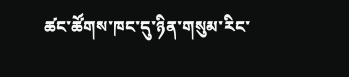ཚང་ཚོགས་ཁང་དུ་ཉིན་གསུམ་རིང་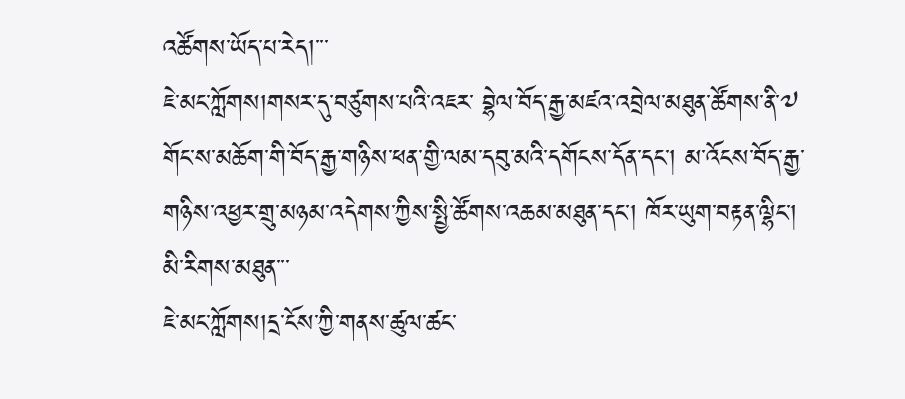འཚོགས་ཡོད་པ་རེད།་་་
ཇེ་མང་ཀློགས།གསར་དུ་བཙུགས་པའི་འཇར་ བྷེལ་བོད་རྒྱ་མཛའ་འབྲེལ་མཐུན་ཚོགས་ནི་༧ གོང་ས་མཆོག་གི་བོད་རྒྱ་གཉིས་ཕན་གྱི་ལམ་དབུ་མའི་དགོངས་དོན་དང་། མ་འོངས་བོད་རྒྱ་གཉིས་འཕྱར་གྲུ་མཉམ་འདེགས་ཀྱིས་སྤྱི་ཚོགས་འཆམ་མཐུན་དང་། ཁོར་ཡུག་བརྟན་ལྷིང་། མི་རིགས་མཐུན་་་
ཇེ་མང་ཀློགས།དྲ་ངོས་ཀྱི་གནས་ཚུལ་ཚང་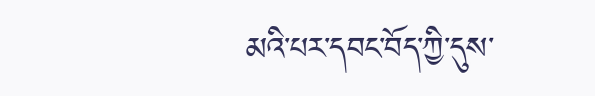མའི་པར་དབང་བོད་ཀྱི་དུས་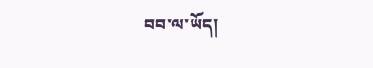བབ་ལ་ཡོད།